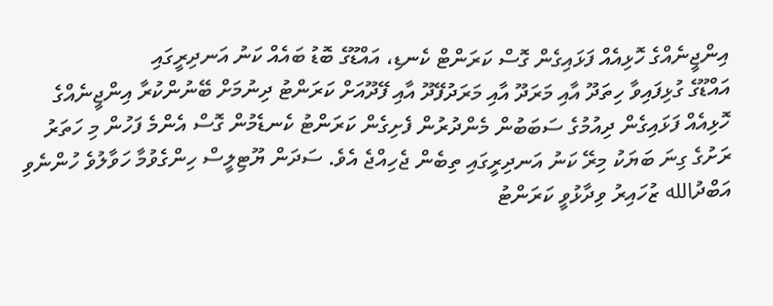އިންޖީނެއްގެ ހޮޅިއެއް ފަޅައިގެން ގޮސް ކަރަންޓް ކެނޑި، އައްޑޫގެ ބޮޑު ބައެއް ކަނު އަނދިރީގައި
އައްޑޫގެ ގުޅިފައިވާ ހިތަދޫ އާއި މަރަދޫ އާއި މަރަދުފޭދޫ އާއި ފޭދޫއަށް ކަރަންޓު ދިނުމަށް ބޭނުންކުރާ އިންޖީނެއްގެ ހޮޅިއެއް ފަޅައިގެން ދިއުމުގެ ސަބަބުން މެންދުރުން ފެށިގެން ކަރަންޓު ކެނޑެމުން ގޮސް އެންމެ ފަހުން މި ހަތަރު ރަށުގެ ގިނަ ބަޔަކު މިރޭ ކަނު އަނދިރީގައި ތިބެން ޖެހިއްޖެ އެވެ. ސަދަން ޔޫޓިލީސް ހިންގެވުމާ ހަވާލުވެ ހުންނެވި އަބްދުالله ޒުހައިރު ވިދާޅުވީ ކަރަންޓު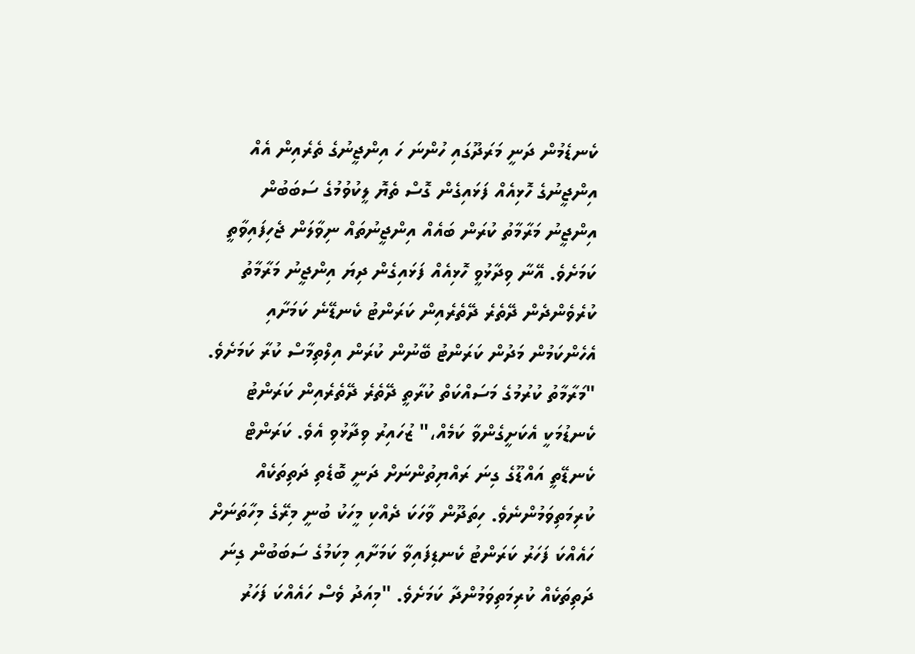ކެނޑެމުން ދަނީ މަރަދޫގައި ހުންނަ ހަ އިންޖީނުގެ ތެރެއިން އެއް އިންޖީނުގެ ހޮޅިއެއް ފަޅައިގެން ގޮސް ތެޔޮ ލީކުވުމުގެ ސަބަބުން އިންޖީނު މަރާމާތު ކުރަން ބައެއް އިންޖީނުތައް ނިވާލަން ޖެހިފައިވާތީ ކަމަށެވެ. އޭނާ ވިދާޅުވީ ހޮޅިއެއް ފަޅައިގެން ދިޔަ އިންޖީނު މަރާމާތު ކުރެވެންދެން ދޭތެރެ ދޭތެރެއިން ކަރަންޓު ކެނޑޭނެ ކަމަށާއި އެހެންކަމުން މަދުން ކަރަންޓު ބޭނުން ކުރަން އިލްތިމާސް ކުރާ ކަމަށެވެ. "މަރާމާތު ކުރުމުގެ މަސައްކަތް ކުރާތީ ދޭތެރެ ދޭތެރެއިން ކަރަންޓު ކެނޑުމަކީ އެކަށީގެންވާ ކަމެއް،" ޒުހައިރު ވިދާޅުވި އެވެ. ކަރަންޓް ކެނޑޭތީ އައްޑޫގެ ގިނަ ރައްޔިތުންނަށް ދަނީ ބޮޑެތި ދަތިތަކެއް ކުރިމަތިވަމުންނެވެ. ހިތަދޫން ވާހަކަ ދެއްކި މީހަކު ބުނީ މިރޭގެ މިހާތަނަށް ހައެއްކަ ފަހަރު ކަރަންޓު ކެނޑިފައިވާ ކަމަށާއި މިކަމުގެ ސަބަބުން ގިނަ ދަތިތަކެއް ކުރިމަތިވަމުންދާ ކަމަށެވެ. "މިއަދު ވެސް ހައެއްކަ ފަހަރު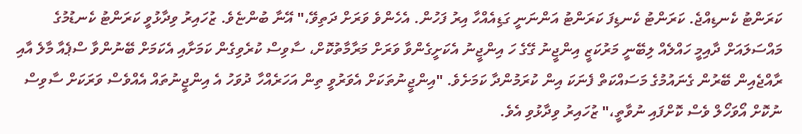ކަރަންޓު ކެނޑިއްޖެ. ކަރަންޓު ކެނޑިފަ ކަރަންޓު އަންނަނީ ގަޑިއެއްހާ އިރު ފަހުން. އެހެންވެ ވަރަށް ދަތިވޭ،" އޭނާ ބުންޏެވެ. ޒުހައިރު ވިދާޅުވީ ކަރަންޓު ކެނޑުމުގެ މައްސަލައަށް ދާއިމީ ހައްލެއް ލިބޭނީ މަރުކަޒީ އިންޖީނު ގޭގެ ހަ އިންޖީނު އެކަށީގެންވާ ވަރަށް މަރާމާތުކޮށް، ސާވިސް ކުރެވިގެން ކަމަށާއި އެކަމަށް ބޭނުންވާ ސްޕެއާ މާލެ އާއި ރާއްޖެއިން ބޭރުން ގެނައުމުގެ މަސައްކަތް ފެނަކަ އިން ކުރަމުންދާ ކަމަށެވެ. "އިންޖީނުތަކަށް އެވަރުވީ ތިން އަހަރެއްހާ ދުވަހު އެ އިންޖީނުތައް އެއްވެސް ވަރަކަށް ސާވިސް ނުކޮށް އޯވަހޯލް ވެސް ކޮށްފައި ނުވާތީ،" ޒުހައިރު ވިދާޅުވި އެވެ.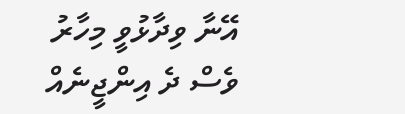އޭނާ ވިދާޅުވީ މިހާރު ވެސް ދެ އިންޖީނެއް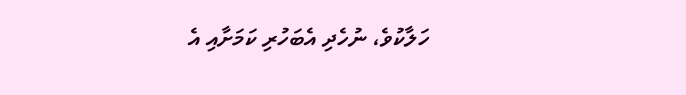ހަލާކުވެ، ނުހެދި އެބަހުރި ކަމަށާއި އެ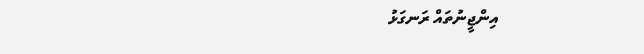އިންޖީނުތައް ރަނގަޅު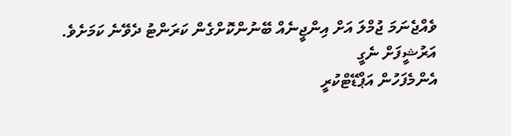ވެއްޖެނަމަ ޖުމްލަ އަށް އިންޖީނެއް ބޭނުންކޮށްގެން ކަރަންޓު ދެވޭނެ ކަމަށެވެ.
އަރުޝީފަށް ނެގީ
އެންމެފަހުން އަޕްޑޭޓްކުރީ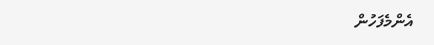އެންމެފަހުން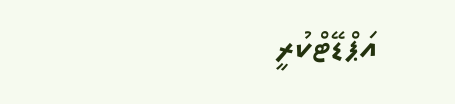އަޕްޑޭޓްކުރީ